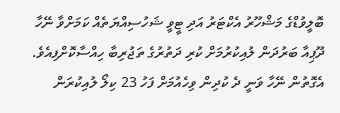ބޮލީވުޑްގެ މަޝްހޫރު އެކްޓަރު އަދި ޓީވީ ޝަހުސިއްޔަތެއް ކަމަށްވާ ނޭހާ ދޫޕިއާ ބަރުދަން ލުއިކުރުމަށް ކުރި ދަތުރުގެ ތަޖުރިބާ ހިއްސާކޮށްފިއެވެ.
އެގޮތުން ނޭހާ ވަނީ ދެ ކުދިން ވިހެއުމަށް ފަހު 23 ކިލޯ ލުއިކުރަން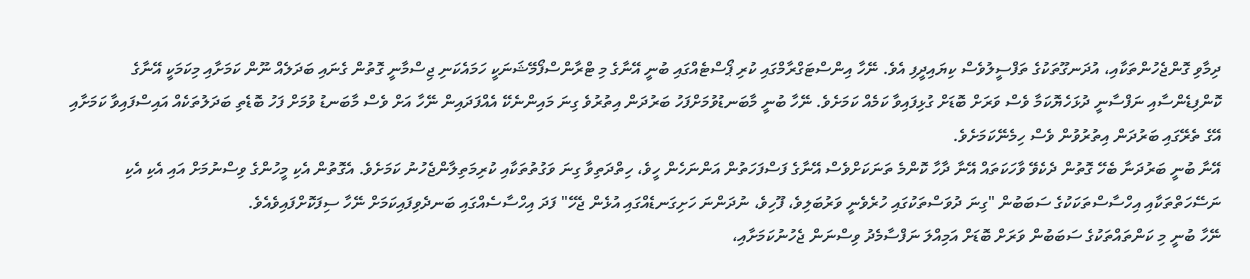ދިމާވި ގޮންޖެހުންތަކާއި، އުދަނގޫތަކުގެ ތަފްސީލުވެސް ކިޔައިދީފި އެވެ. ނޭހާ އިންސްޓަގްރާމްގައި ކުރި ޕޯސްޓެއްގައި ބުނީ އޭނާގެ މި ޓްރާންސްފޯމޭޝަނަކީ ހަމައެކަނި ޖިސްމާނީ ގޮތުން ގެނައި ބަދަލެއް ނޫން ކަމަށާއި މިކަމަކީ އޭނާގެ ކޮންފިޑެންސާއި ނަފްސާނީ ދުޅަހެޔޮކަމާ ވެސް ވަރަށް ބޮޑަށް ގުޅިފައިވާ ކަމެއް ކަމަށެވެ. ނޭހާ ބުނީ މާބަނޑުވުމަށްފަހު ބަރުދަން އިތުރުވެ ގިނަ މައިންނެކޭ އެއްފަދައިން ނޭހާ އަށް ވެސް މާބަނޑު ވުމަށް ފަހު ބޮޑެތި ބަދަލުތަކެއް އައިސްފައިވާ ކަމަށާއި އޭގެ ތެރޭގައި ބަރުދަން އިތުރުވުން ވެސް ހިމެނޭކަމަށެވެ.
އޭނާ ބުނީ ބަރުދަނާ ބެހޭ ގޮތުން ދެކެވޭ ވާހަކަތައް އޭނާ ދާހާ ކޮންމެ ތަނަކަށްވެސް އޭނާގެ ފަސްފަހަތުން އަންނަހެން ހީވެ، ހިތްދަތިވާ ގިނަ ވަގުތުތަކާއި ކުރިމަތިލާންޖެހުނު ކަމަށެވެ. އެގޮތުން އެކި މީހުންގެ ވިސްނުމަށް އައި އެކި އެކި ނަސޭހަތްތަކާއި އިހްސާސްތަކަކުގެ ސަބަބުން "ގިނަ ދުވަސްތަކުގައި ހުރެވެނީ ވަރުބަލިވެ، ފޫހިވެ، ނުދަންނަ ހަށިގަނޑެއްގައި އުޅެން ޖެހޭ" ފަދަ އިހްސާސެއްގައި ބަނދެވިފައިކަމަށް ނޭހާ ސިފަކޮށްފައިވެއެވެ.
ނޭހާ ބުނީ މި ކަންތައްތަކުގެ ސަބަބުން ވަރަށް ބޮޑަށް އަމިއްލަ ނަފްސާމެދު ވިސްނަން ޖެހުނުކަމަށާއި،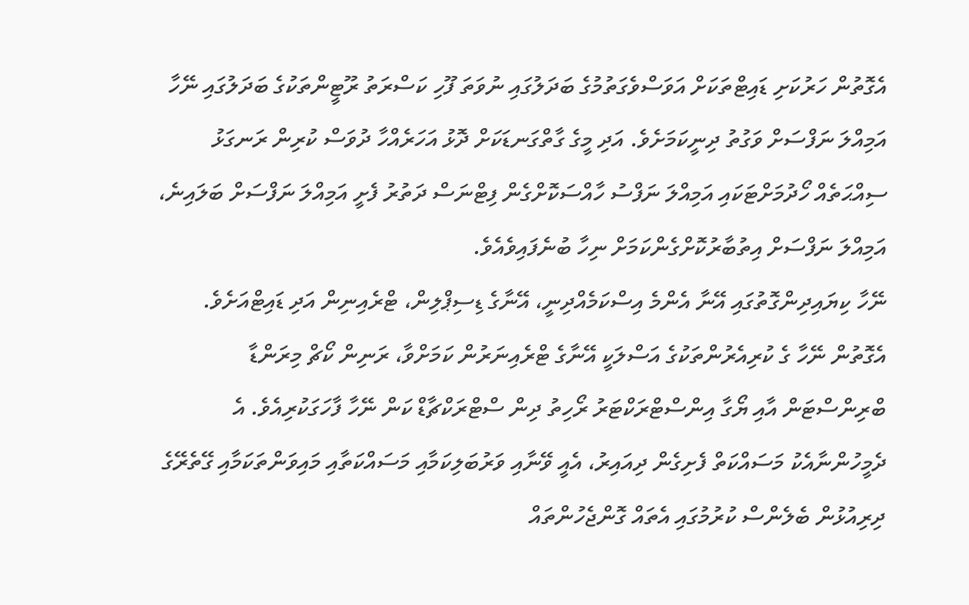އެގޮތުން ހަރުކަށި ޑައިޓްތަކަށް އަވަސްވެގަތުމުގެ ބަދަލުގައި ނުވަތަ ފޫހި ކަސްރަތު ރޫޓީންތަކުގެ ބަދަލުގައި ނޭހާ އަމިއްލަ ނަފްސަށް ވަގުތު ދިނީކަމަށެވެ. އަދި މީގެ ގާތްގަނޑަކަށް ދޮޅު އަހަރެއްހާ ދުވަސް ކުރިން ރަނގަޅު ސިއްޙަތެއް ހޯދުމަށްޓަކައި އަމިއްލަ ނަފްސު ހާއްސަކޮށްގެން ފިޓްނަސް ދަތުރު ފެށީ އަމިއްލަ ނަފްސަށް ބަލައިނެ، އަމިއްލަ ނަފްސަށް އިތުބާރުކޮށްގެންކަމަށް ނިހާ ބުނެފައިވެއެވެ.
ނޭހާ ކިޔައިދިންގޮތުގައި އޭނާ އެންމެ އިސްކަމެއްދިނީ، އޭނާގެ ޑިސިޕްލިން، ޓްރެއިނިން އަދި ޑައިޓްއަށެވެ. އެގޮތުން ނޭހާ ގެ ކުރިއެރުންތަކުގެ އަސްލަކީ އޭނާގެ ޓްރެއިނަރުން ކަމަށްވާ، ރަނިން ކޯޗް މިރަންޑާ ބްރިންސްޓަން އާއި ޔޯގާ އިންސްޓްރަކްޓަރު ރޯހިތު ދިން ސްޓްރަކްޗާޑް ކަން ނޭހާ ފާހަގަކުރިއެވެ. އެ ދެމީހުންނާއެކު މަސައްކަތް ފެށިގެން ދިއައިރު، އެއީ ވޭނާއި ވަރުބަލިކަމާއި މަސައްކަތާއި މައިވަންތަކަމާއި ގޭތެރޭގެ ދިރިއުޅުން ބެލެންސް ކުރުމުގައި އެތައް ގޮންޖެހުންތައް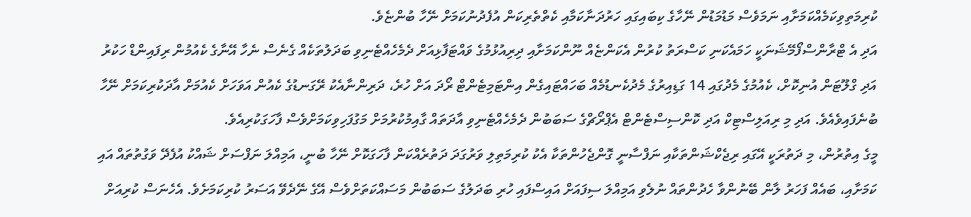ކުރިމަތިވިކަމެއްކަމަށާއި ނަމަވެސް މަޑުމަޑުން ނޭހާގެ ކިބައިގައި ހަރުދަނާކަމާއި ކެތްތެރިކަން އުފެދުނުކަމަށް ނޭހާ ބުންޏެވެ.
އަދި އެ ޓްރާންސްފޯމޭޝަނަކީ ހަމައެކަނި ކަސްރަތު ކުރުން އެކަންޏެއް ނޫންކަމަށާއި ދިރިއުޅުމުގެ ވައްޓަފާޅިއަށް ދެމެހެއްޓެނިވި ބަދަލުތަކެއް ގެނެސް ނެހާ އޭނާގެ ކެއުމުން ރިފައިންޑް ހަކުރު އަދި ގްލޫޓަން އުނިކޮށް، ކެއުމުގެ މެދުގައި 14 ގަޑިއިރުގެ މެދުކެނޑުމެއް ބަހައްޓައިގެން އިންޓަމިޓެންޓް ރޯދަ އަށް ހުރެ، ދަރިންނާއެކު ރޭގަނޑުގެ ކެއުން އަވަހަށް ކެއުމަށް އާދަކުރިކަމަށް ނޭހާ ބުނެފައިވެއެވެ. އަދި މި ރިއަލިސްޓިކް އަދި ކޮންސިސްޓެންޓް އެޕްރޯޗްގެ ސަބަބުން ދެމެހެއްޓެނިވި އާދަތައް ގާއިމުކުރުމަށް މަގުފަހިވިކަމަށްވެސް ފާހަގަކުރިއެވެ.
މީގެ އިތުރުން، މި ދަތުރަކީ އޭގައި ރިޖެކްޝަންތަކާއި ނަފްސާނީ ގޮންޖެހުންތަކާ އެކު ކުރިމަތިލި ވަރުގަދަ ދަތުރެއްކަން ފާހަގަކޮށް ނޭހާ ބުނީ، އަމިއްލަ ނަފްސަށް ޝައްކު އުފެދޭ ވަގުތުތައް އައި ކަމަށާއި، ބައެއް ފަހަރު ލާން ބޭނުންވާ ހެދުންތައް ނުލެވި އަމިއްލަ ސިފައަށް އައިސްފައި ހުރި ބަދަލުގެ ސަބަބުން މަސައްކަތަށްވެސް އޭގެ ނޭދެވޭ އަސަރު ކުރިކަމަށެވެ. އެހެނަސް ކުރިއަށް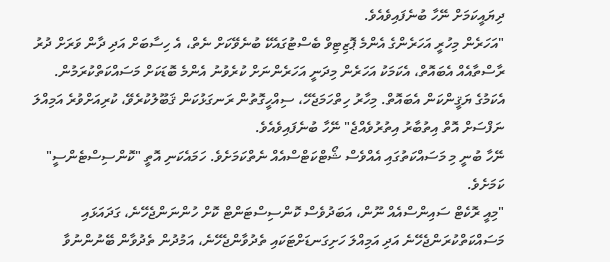ދިޔައީކަމަށް ނޭހާ ބުނެފައިވެއެވެ.
"އަހަރެން މިހުރީ އަހަރެންގެ އެންމެ ޕޮޒިޓިވް ބެސްޓުގައެކޭ ބުނެވޭކަށް ނެތް، އެ ހިސާބަށް އަދި ދާން ވަރަށް ދުރު ރާސްތާއެއް އެބައޮތް، އެކަމަކު އަހަރެން މިދަނީ އަހަރެންނަށް ކުރެވުނު އެންމެ ބޮޑަކަށް މަސައްކަތްކުރަމުން. އެކަމުގެ ޔަޤީންކަން އެބައޮތް. މިހާރު ހިތްހަމަޖެހޭ، ސިއްހީގޮތުން ރަނގަޅުކަން ޤަބޫލުކުރެވޭ، ކުރިއަށްވުރެ އަމިއްލަ ނަފްސަށް އޮތް އިތުބާރު އިތުރުވެއްޖެ" ނޭހާ ބުނެފައިވެއެވެ.
ނޭހާ ބުނީ މި މަސައްކަތުގައި އެއްވެސް ޝޯޓްކަޓްސްއެއް ނެތްކަމަށެވެ. ހަމައެކަނި އޮތީ "ކޮންސިސްޓެންސީ" ކަމަށެވެ.
"މިއީ ރޮކެޓް ސައިންސްއެއް ނޫން، އަބަދުވެސް ކޮންސިސްޓަންޓް ކޮށް ހުންނަންޖެހޭނެ، ގަދައަޅައި މަސައްކަތްކުރަންޖެހޭނެ އަދި އަމިއްލަ ހަށިގަނޑަށްޓަކައި ތެދުވާންޖެހޭނެ، އަމުދުން ތެދުވާން ބޭނުންނުވާ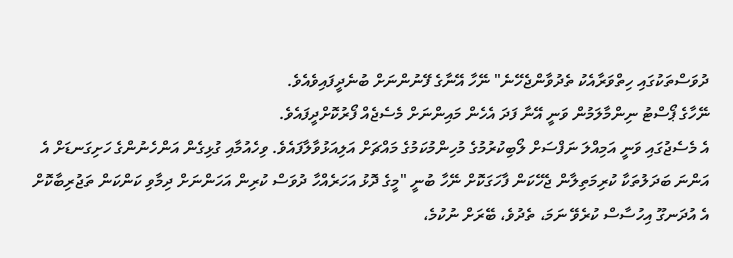ދުވަސްތަކުގައި ހިތްވަރާއެކު ތެދުވާންޖެހޭނެ" ނޭހާ އޭނާގެ ފޭނުންނަށް ބުނެދީފައިވެއެވެ.
ނޭހާގެ ޕޯސްޓު ނިންމާލަމުން ވަނީ އޭނާ ފަދަ އެހެން މައިންނަށް މެސެޖެއް ފޯރުކޮށްދީފައެވެ.
އެ މެސެޖުގައި ވަނީ އަމިއްލަ ނަފްސަށް ލޯބިކުރުމުގެ މުހިންމުކަމުގެ މައްޗަށް އަލިއަޅުވާލާފައެވެ. ވިހެއުމާއި ގުޅިގެން އަންހެނުންގެ ހަށިގަނޑަށް އެ އަންނަ ބަދަލުތަކާ ކުރިމަތިލާން ޖެހޭކަން ފާހަގަކޮށް ނޭހާ ބުނީ "މީގެ ދޮޅު އަހަރެއްހާ ދުވަސް ކުރިން އަހަންނަށް ދިމާވި ކަންކަން ތަޖުރިބާކޮށް އެ އުދަނގޫ އިހުސާސް ކުރެވޭ ނަމަ، ތެދުވެ، ބޭރަށް ނުކުމެ،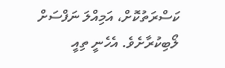ކަސްރަތުކޮށް، އަމިއްލަ ނަފްސަށް ލޯބިކުރާށެވެ. އެހެނީ ތިއީ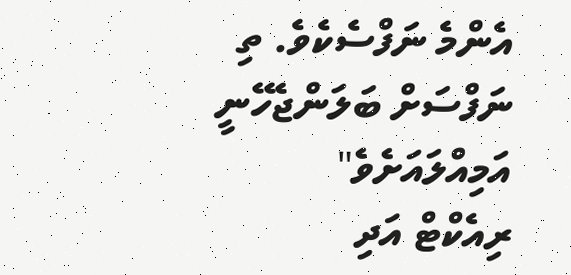އެންމެ ނަފްސެކެވެ. ތި ނަފްސަށް ބަލަންޖެހޭނީ އަމިއްލައަށެވެ"
ރިއެކްޓް އަދި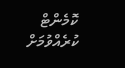ކޮމެންޓް ކުރެއްވުމަށް